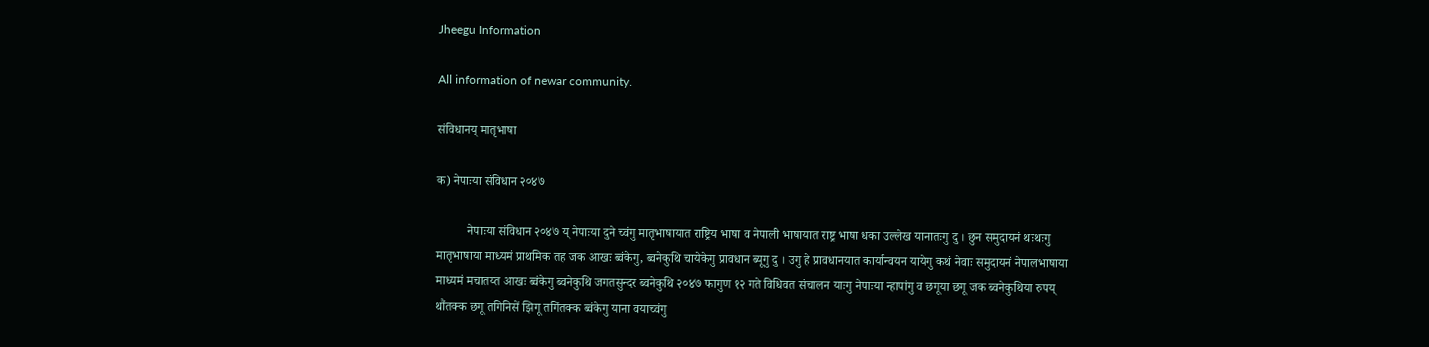Jheegu Information

All information of newar community.

संविधानय्‌ मातृभाषा

क) नेपाःया संविधान २०४७

          नेपाःया संविधान २०४७ य्‌ नेपाःया दुने च्वंगु मातृभाषायात राष्ट्रिय भाषा व नेपाली भाषायात राष्ट्र भाषा धका उल्लेख यानातःगु दु । छुन समुदायनं थःथःगु मातृभाषाया माध्यमं प्राथमिक तह जक आखः ब्वंकेगु, ब्वनेकुथि चायेकेगु प्रावधान ब्यूगु दु । उगु हे प्रावधानयात कार्यान्वयन यायेगु कथं नेवाः समुदायनं नेपालभाषाया माध्यमं मचातय्त आखः ब्वंकेगु ब्वनेकुथि जगतसुन्दर ब्वनेकुथि २०४७ फागुण १२ गते विधिवत संचालन याःगु नेपाःया न्हापांगु व छगूया छगू जक ब्वनेकुथिया रुपय्‌ थौंतक्क छगू तगिनिसें झिगू तगिंतक्क ब्वंकेगु याना वयाच्वंगु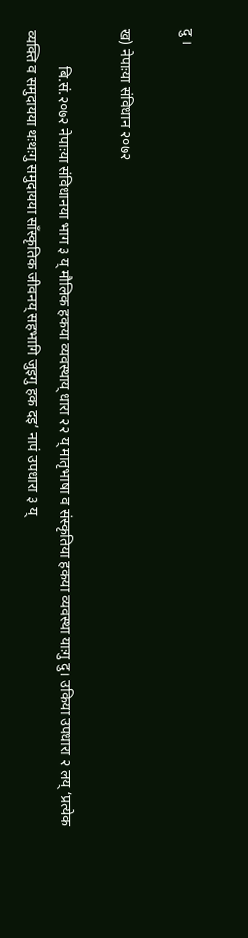दु ।

ख) नेपाःया संविधान २०७२

          बि.सं.२०७२ नेपाःया संविधानया भाग ३ य्‌ मौलिक हकया व्यवस्थाय्‌ धारा २२ य्‌ मातृभाषा व संस्कृतिया हकया व्यवस्था याःगु दु। उकिया उपधारा २ लय्‌ ‘प्रत्येक व्यक्ति व समुदायया थःथःगु समुदायया साँस्कृतिक जीवनय्‌ सहभागि जुइगु हक दइ’ नापं उपधारा ३ य्‌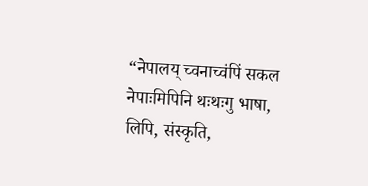“नेपालय् च्वनाच्वंपिं सकल नेपाःमिपिनि थःथःगु भाषा, लिपि, संस्कृति,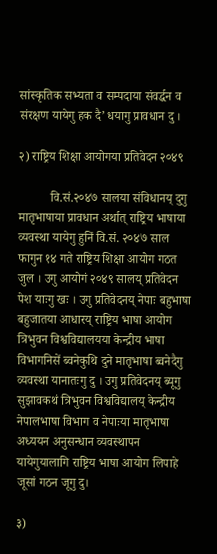सांस्कृतिक सभ्यता व सम्पदाया संवर्द्धन व संरक्षण यायेगु हक दै’ धयागु प्रावधान दु ।

२) राष्ट्रिय शिक्षा आयोगया प्रतिवेदन २०४९

          वि.सं.२०४७ सालया संविधानय्‌ दुगु मातृभाषाया प्रावधान अर्थात्‌ राष्ट्रिय भाषाया व्यवस्था यायेगु हुनिं वि.सं. २०४७ साल फागुन १४ गते राष्ट्रिय शिक्षा आयोग गठत जुल । उगु आयोगं २०४९ सालय्‌ प्रतिवेदन पेश याःगु खः । उगु प्रतिवेदनय्‌ नेपाः बहुभाषा बहुजातया आधारय्‌ राष्ट्रिय भाषा आयोग त्रिभुवन विश्वविद्यालयया केन्द्रीय भाषा विभागनिसें ब्वनेकुथि दुने मातृभाषा ब्वनेदैगु व्यवस्था यानातःगु दु । उगु प्रतिवेदनय्‌ ब्यूगु सुझावकथं त्रिभुवन विश्वविद्यालय्‌ केन्द्रीय नेपालभाषा विभाग व नेपाःया मातृभाषा अध्ययन अनुसन्धान व्यवस्थापन यायेगुयालागि राष्ट्रिय भाषा आयोग लिपाहे जूसां गठन जूगु दु।

३)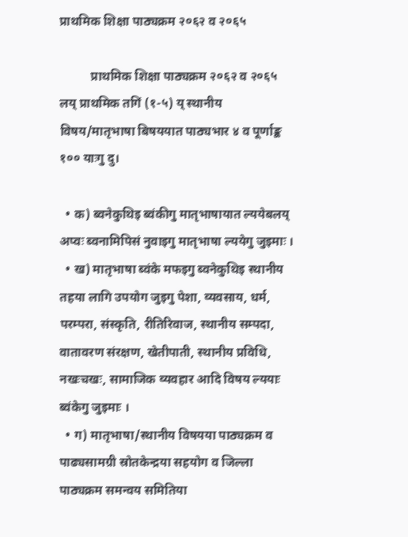प्राथमिक शिक्षा पाठ्यक्रम २०६२ व २०६५

          प्राथमिक शिक्षा पाठ्यक्रम २०६२ व २०६५ लय्‌ प्राथमिक तगिं (१-५) य्‌ स्थानीय विषय/मातृभाषा बिषययात पाठ्यभार ४ व पूर्णाङ्क १०० याःगु दु।

  • क) ब्वनेकुथिइ ब्वंकीगु मातृभाषायात ल्ययेबलय्‌ अप्वः ब्वनामिपिसं नुवाइगु मातृभाषा ल्ययेगु जुइमाः ।
  • ख) मातृभाषा ब्वंके मफइगु ब्वनेकुथिइ स्थानीय तहया लागि उपयोग जुइगु पेशा, व्यवसाय, धर्म, परम्परा, संस्कृति, रीतिरिवाज, स्थानीय सम्पदा, वातावरण संरक्षण, खेतीपाती, स्थानीय प्रविधि, नखःचखः, सामाजिक व्यवहार आदि विषय ल्ययाः ब्वंकेगु जुइमाः ।
  • ग) मातृभाषा/स्थानीय विषयया पाठ्यक्रम व पाढ्यसामग्री स्रोतकेन्द्रया सहयोग व जिल्ला पाठ्यक्रम समन्वय समितिया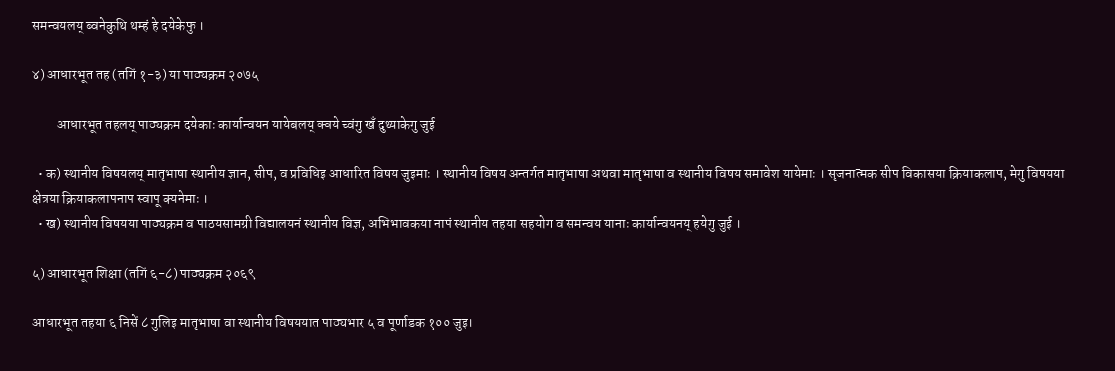समन्वयलय्‌ ब्वनेकुथि थम्हं हे दयेकेफु ।

४) आधारभूत तह (तगिं १-३) या पाठ्यक्रम २०७५

         आधारभूत तहलय्‌ पाठ्यक्रम दयेकाः कार्यान्वयन यायेबलय्‌ क्वये च्वंगु खँ दुथ्याकेगु जुई

  • क) स्थानीय विषयलय्‌ मातृभाषा स्थानीय ज्ञान, सीप, व प्रविधिइ आधारित विषय जुइमाः । स्थानीय विषय अन्तर्गत मातृभाषा अथवा मातृभाषा व स्थानीय विषय समावेश यायेमाः । सृजनात्मक सीप विकासया क्रियाकलाप, मेगु विषयया क्षेत्रया क्रियाकलापनाप स्वापू क्यनेमाः ।
  • ख) स्थानीय विषयया पाठ्यक्रम व पाठयसामग्री विद्यालयनं स्थानीय विज्ञ, अभिभावकया नापं स्थानीय तहया सहयोग व समन्वय यानाः कार्यान्वयनय्‌ हयेगु जुई ।

५) आधारभूत शिक्षा (तगिं ६-८) पाठ्यक्रम २०६९

आधारभूत तहया ६ निसें ८ गुलिइ मातृभाषा वा स्थानीय विषययात पाठ्यभार ५ व पूर्णाडक १०० जुइ।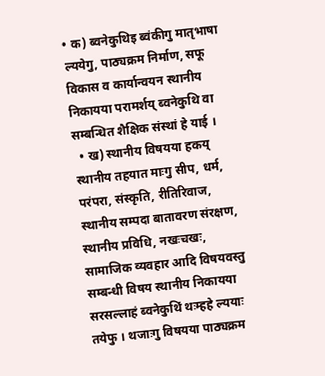• क) ब्वनेकुथिइ ब्वंकीगु मातृभाषा ल्ययेगु, पाठ्यक्रम निर्माण, सफू विकास व कार्यान्वयन स्थानीय निकायया परामर्शय्‌ ब्वनेकुथि वा सम्बन्धित शैक्षिक संस्थां हे याई ।
  • ख) स्थानीय विषयया हकय्‌ स्थानीय तहयात माःगु सीप, धर्म, परंपरा, संस्कृति, रीतिरिवाज, स्थानीय सम्पदा बातावरण संरक्षण, स्थानीय प्रविधि, नखःचखः, सामाजिक व्यवहार आदि विषयवस्तु सम्बन्धी विषय स्थानीय निकायया सरसल्लाहं ब्वनेकुथिं थःम्हहे ल्ययाः तयेफु । थजाःगु विषयया पाठ्यक्रम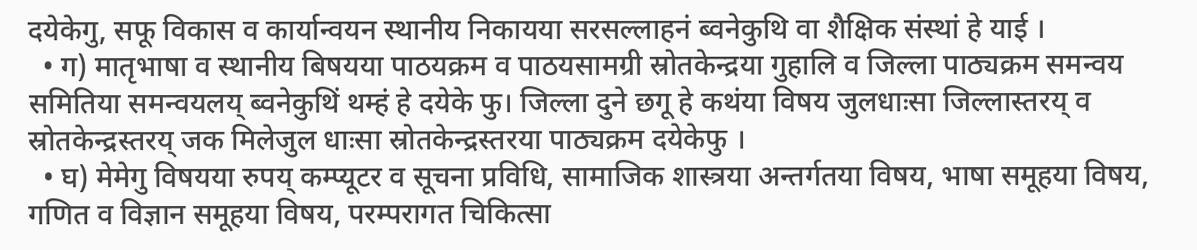दयेकेगु, सफू विकास व कार्यान्वयन स्थानीय निकायया सरसल्लाहनं ब्वनेकुथि वा शैक्षिक संस्थां हे याई ।
  • ग) मातृभाषा व स्थानीय बिषयया पाठयक्रम व पाठयसामग्री स्रोतकेन्द्रया गुहालि व जिल्ला पाठ्यक्रम समन्वय समितिया समन्वयलय्‌ ब्वनेकुथिं थम्हं हे दयेके फु। जिल्ला दुने छगू हे कथंया विषय जुलधाःसा जिल्लास्तरय्‌ व स्रोतकेन्द्रस्तरय्‌ जक मिलेजुल धाःसा स्रोतकेन्द्रस्तरया पाठ्यक्रम दयेकेफु ।
  • घ) मेमेगु विषयया रुपय्‌ कम्प्यूटर व सूचना प्रविधि, सामाजिक शास्त्रया अन्तर्गतया विषय, भाषा समूहया विषय, गणित व विज्ञान समूहया विषय, परम्परागत चिकित्सा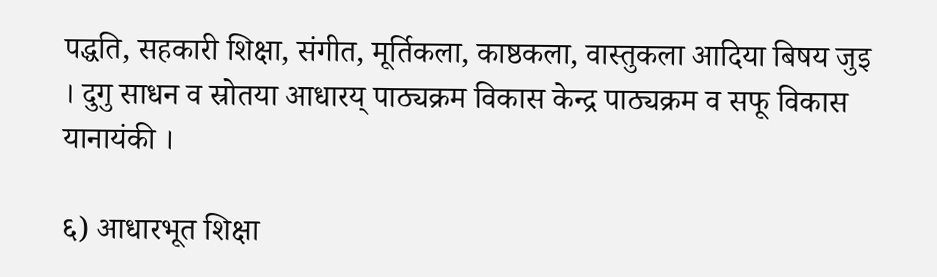पद्धति, सहकारी शिक्षा, संगीत, मूर्तिकला, काष्ठकला, वास्तुकला आदिया बिषय जुइ । दुगु साधन व स्रोतया आधारय्‌ पाठ्यक्रम विकास केन्द्र पाठ्यक्रम व सफू विकास यानायंकी ।

६) आधारभूत शिक्षा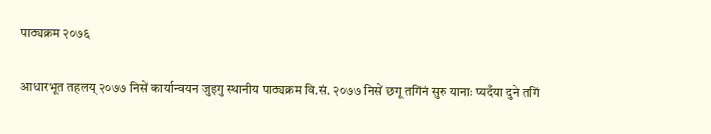पाठ्यक्रम २०७६

आधारभूत तहलय्‌ २०७७ निसें कार्यान्वयन जुइगु स्थानीय पाठ्यक्रम वि.सं. २०७७ निसें छगू तगिंनं सुरु यानाः प्यदँया दुने तगिं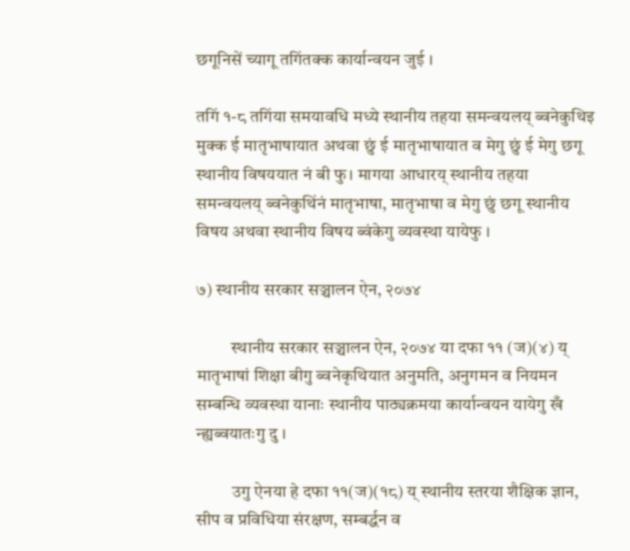छगूनिसें च्यागू तगिंतक्क कार्यान्वयन जुई ।

तगिं १-८ तगिंया समयावधि मध्ये स्थानीय तहया समन्वयलय्‌ ब्वनेकुथिइ मुक्क ई मातृभाषायात अथवा छुं ई मातृभाषायात व मेगु छुं ई मेगु छगू स्थानीय विषययात नं बी फु। मागया आधारय्‌ स्थानीय तहया समन्वयलय्‌ ब्वनेकुथिंनं मातृभाषा, मातृभाषा व मेगु छुं छगू स्थानीय विषय अथवा स्थानीय विषय ब्वंकेगु व्यवस्था यायेफु ।

७) स्थानीय सरकार सञ्चालन ऐन, २०७४

          स्थानीय सरकार सञ्चालन ऐन, २०७४ या दफा ११ (ज)(४) य्‌ मातृभाषां शिक्षा बीगु ब्वनेकृथियात अनुमति, अनुगमन व नियमन सम्बन्धि व्यवस्था यानाः स्थानीय पाठ्यक्रमया कार्यान्वयन यायेगु खँ न्ह्यब्वयातःगु दु ।

          उगु ऐनया हे दफा ११(ज)(१८) य्‌ स्थानीय स्तरया शैक्षिक ज्ञान, सीप व प्रविधिया संरक्षण, सम्बर्द्धन व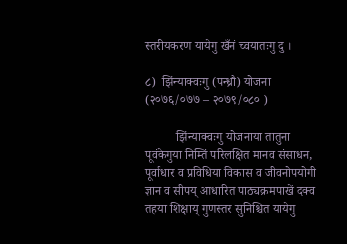स्तरीयकरण यायेगु खँनं च्वयातःगु दु ।

८)  झिंन्याक्वःगु (पन्ध्रौ) योजना (२०७६/०७७ – २०७९/०८० )

          झिंन्याक्वःगु योजनाया तातुना पूवंकेगुया निम्तिं परिलक्षित मानव संसाधन, पूर्वाधार व प्रविधिया विकास व जीवनोपयोगी ज्ञान व सीपय्‌ आधारित पाठ्यक्रमपाखें दक्व तहया शिक्षाय्‌ गुणस्तर सुनिश्चित यायेगु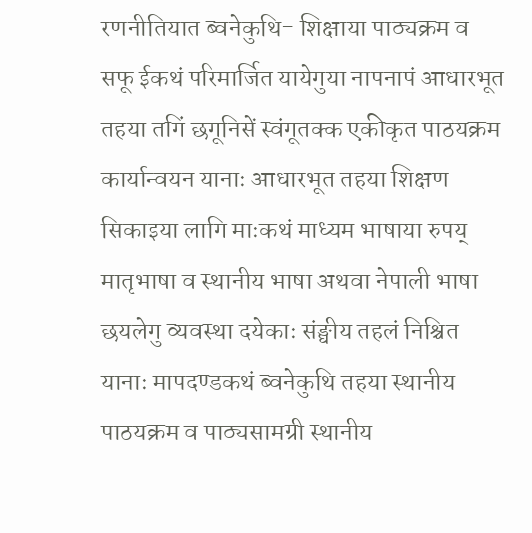रणनीतियात ब्वनेकुथि- शिक्षाया पाठ्यक्रम व सफू ईकथं परिमार्जित यायेगुया नापनापं आधारभूत तहया तगिं छगूनिसें स्वंगूतक्क एकीकृत पाठयक्रम कार्यान्वयन यानाः आधारभूत तहया शिक्षण सिकाइया लागि माःकथं माध्यम भाषाया रुपय्‌ मातृभाषा व स्थानीय भाषा अथवा नेपाली भाषा छयलेगु व्यवस्था दयेकाः संङ्घीय तहलं निश्चित यानाः मापदण्डकथं ब्वनेकुथि तहया स्थानीय पाठयक्रम व पाठ्यसामग्री स्थानीय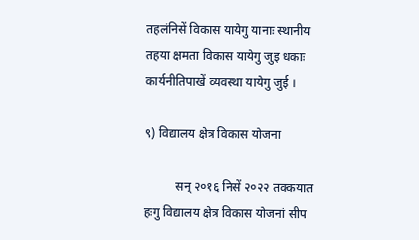तहलंनिसें विकास यायेगु यानाः स्थानीय तहया क्षमता विकास यायेगु जुइ धकाः कार्यनीतिपाखें व्यवस्था यायेगु जुई ।

९) विद्यालय क्षेत्र विकास योजना

          सन्‌ २०१६ निसें २०२२ तक्कयात हःगु विद्यालय क्षेत्र विकास योजनां सीप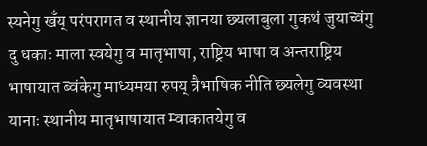स्यनेगु खँय्‌ परंपरागत व स्थानीय ज्ञानया छ्यलाबुला गुकथं जुयाच्वंगु दु धकाः माला स्वयेगु व मातृभाषा, राष्ट्रिय भाषा व अन्तराष्ट्रिय भाषायात ब्वंकेगु माध्यमया रुपय्‌ त्रैभाषिक नीति छ्यलेगु व्यवस्था यानाः स्थानीय मातृभाषायात म्वाकातयेगु व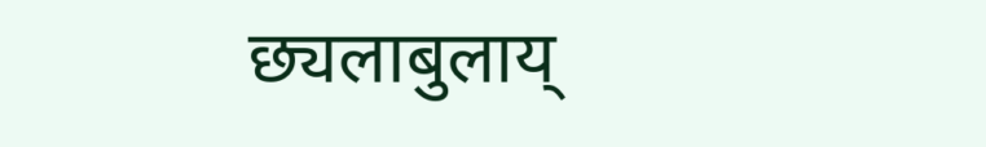छ्यलाबुलाय्‌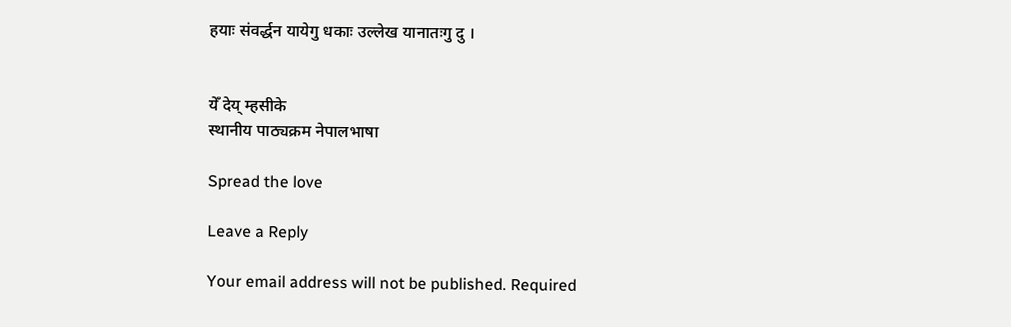हयाः संवर्द्धन यायेगु धकाः उल्लेख यानातःगु दु ।


येँ देय् म्हसीके
स्थानीय पाठ्यक्रम नेपालभाषा

Spread the love

Leave a Reply

Your email address will not be published. Required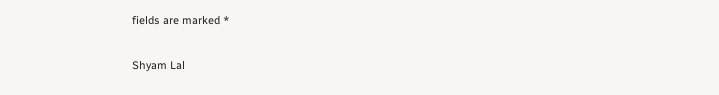fields are marked *

Shyam Lal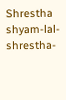Shrestha
shyam-lal-shrestha-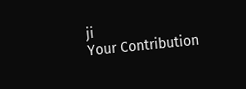ji
Your Contribution